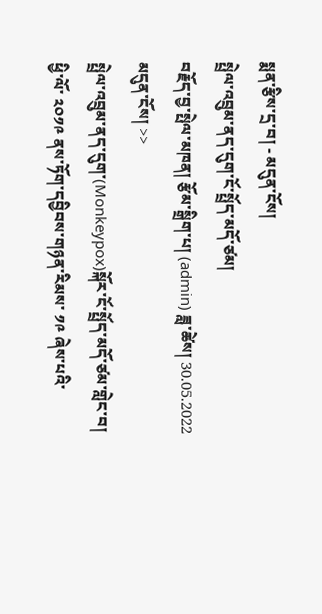སྨན་རྩིས་དྲ་བ། - མདུན་ངོས།
སྤྲེལ་འབྲུམ་ནད་དུག་ངོ་སྤྲོད་མདོ་ཙམ།
བརྗོད་བྱ་སྤེལ་མཁན། རྩོམ་སྒྲིག་པ། (admin) ཟླ་ཚེས། 30.05.2022
མདུན་ངོས། >>
སྤྲེལ་འབྲུམ་ནད་དུག་(Monkeypox)སྐོར་ངོ་སྤྲོད་མདོ་ཙམ་གླེང་བ།
ཕྱི་ལོ་ ༢༠༡༩ ནས་ཏོག་དབྱིབས་གཉན་རིམས་ ༡༩ ཞེས་པའི་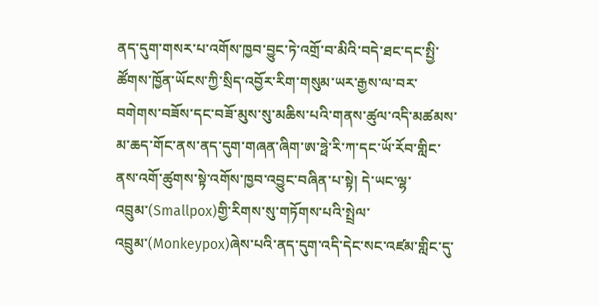ནད་དུག་གསར་པ་འགོས་ཁྱབ་བྱུང་ཏེ་འགྲོ་བ་མིའི་བདེ་ཐང་དང་སྤྱི་ཚོགས་ཁྱོན་ཡོངས་ཀྱི་སྲིད་འབྱོར་རིག་གསུམ་ཡར་རྒྱས་ལ་བར་བགེགས་བཟོས་དང་བཟོ་མུས་སུ་མཆིས་པའི་གནས་ཚུལ་འདི་མཚམས་མ་ཆད་གོང་ནས་ནད་དུག་གཞན་ཞིག་ཨ་ཧྥེ་རི་ཀ་དང་ཡོ་རོབ་གླིང་ནས་འགོ་ཚུགས་སྟེ་འགོས་ཁྱབ་འབྱུང་བཞིན་པ་སྟེ། དེ་ཡང་ལྷ་འབྲུམ་(Smallpox)གྱི་རིགས་སུ་གཏོགས་པའི་སྤྲེལ་འབྲུམ་(Monkeypox)ཞེས་པའི་ནད་དུག་འདི་དེང་སང་འཛམ་གླིང་དུ་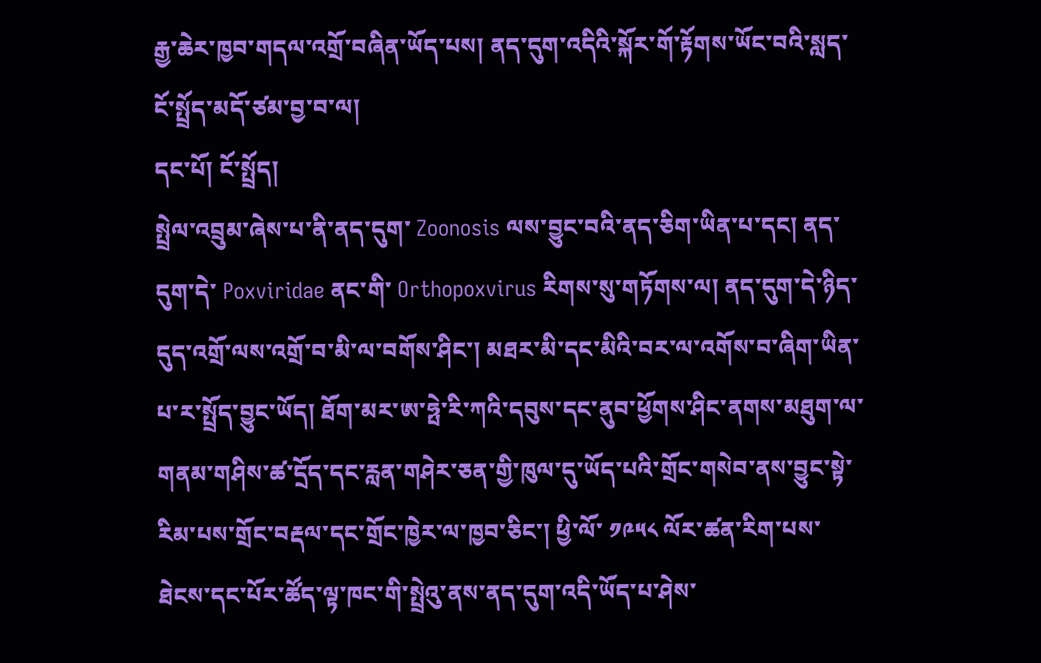རྒྱ་ཆེར་ཁྱབ་གདལ་འགྲོ་བཞིན་ཡོད་པས། ནད་དུག་འདིའི་སྐོར་གོ་རྟོགས་ཡོང་བའི་སླད་ངོ་སྤྲོད་མདོ་ཙམ་བྱ་བ་ལ།
དང་པོ། ངོ་སྤྲོད།
སྤྲེལ་འབྲུམ་ཞེས་པ་ནི་ནད་དུག་ Zoonosis ལས་བྱུང་བའི་ནད་ཅིག་ཡིན་པ་དང། ནད་དུག་དེ་ Poxviridae ནང་གི་ Orthopoxvirus རིགས་སུ་གཏོགས་ལ། ནད་དུག་དེ་ཉིད་དུད་འགྲོ་ལས་འགྲོ་བ་མི་ལ་བགོས་ཤིང་། མཐར་མི་དང་མིའི་བར་ལ་འགོས་བ་ཞིག་ཡིན་པ་ར་སྤྲོད་བྱུང་ཡོད། ཐོག་མར་ཨ་ཧྤེ་རི་ཀའི་དབུས་དང་ནུབ་ཕྱོགས་ཤིང་ནགས་མཐུག་ལ་གནམ་གཤིས་ཚ་དྲོད་དང་རླན་གཤེར་ཅན་གྱི་ཁུལ་དུ་ཡོད་པའི་གྲོང་གསེབ་ནས་བྱུང་སྟེ་རིམ་པས་གྲོང་བརྡལ་དང་གྲོང་ཁྱེར་ལ་ཁྱབ་ཅིང་། ཕྱི་ལོ་ ༡༩༥༨ ལོར་ཚན་རིག་པས་ཐེངས་དང་པོར་ཚོད་ལྟ་ཁང་གི་སྤྲེའུ་ནས་ནད་དུག་འདི་ཡོད་པ་ཤེས་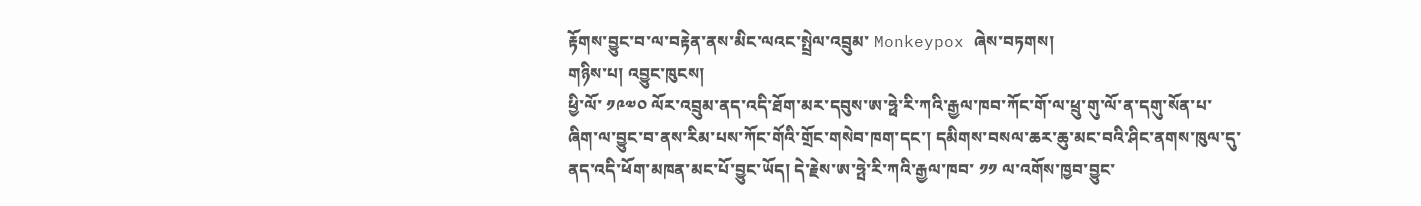རྟོགས་བྱུང་བ་ལ་བརྟེན་ནས་མིང་ལའང་སྤྲེལ་འབྲུམ་ Monkeypox ཞེས་བཏགས།
གཉིས་པ། འབྱུང་ཁུངས།
ཕྱི་ལོ་ ༡༩༧༠ ལོར་འབྲུམ་ནད་འདི་ཐོག་མར་དབུས་ཨ་ཧྥེ་རི་ཀའི་རྒྱལ་ཁབ་ཀོང་གོ་ལ་ཕྲུ་གུ་ལོ་ན་དགུ་སོན་པ་ཞིག་ལ་བྱུང་བ་ནས་རིམ་པས་ཀོང་གོའི་གྲོང་གསེབ་ཁག་དང་། དམིགས་བསལ་ཆར་ཆུ་མང་བའི་ཤིང་ནགས་ཁུལ་དུ་ནད་འདི་ཕོག་མཁན་མང་པོ་བྱུང་ཡོད། དེ་རྗེས་ཨ་ཧྤེ་རི་ཀའི་རྒྱལ་ཁབ་ ༡༡ ལ་འགོས་ཁྱབ་བྱུང་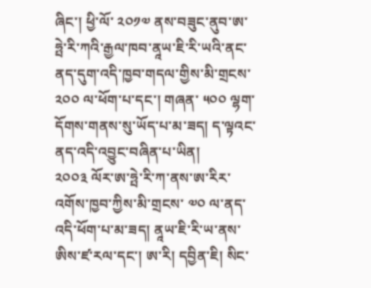ཞིང་། ཕྱི་ལོ་ ༢༠༡༧ ནས་བཟུང་ནུབ་ཨ་ཧྤེ་རི་ཀའི་རྒྱལ་ཁབ་ནཱཡ་ཇི་རི་ཡའི་ནང་ནད་དུག་འདི་ཁྱབ་གདལ་གྱིས་མི་གྲངས་ ༢༠༠ ལ་ཕོག་པ་དང་། གཞན་ ༥༠༠ ལྷག་དོགས་གནས་སུ་ཡོད་པ་མ་ཟད། ད་ལྟའང་ནད་འདི་འབྱུང་བཞིན་པ་ཡིན།
༢༠༠༣ ལོར་ཨ་ཧྤེ་རི་ཀ་ནས་ཨ་རིར་འགོས་ཁྱབ་ཀྱིས་མི་གྲངས་ ༧༠ ལ་ནད་འདི་ཕོག་པ་མ་ཟད། ནཱཡ་ཇི་རི་ཡ་ནས་ཨིས་ཛ་རལ་དང་། ཨ་རི། དབྱིན་ཇི། སིང་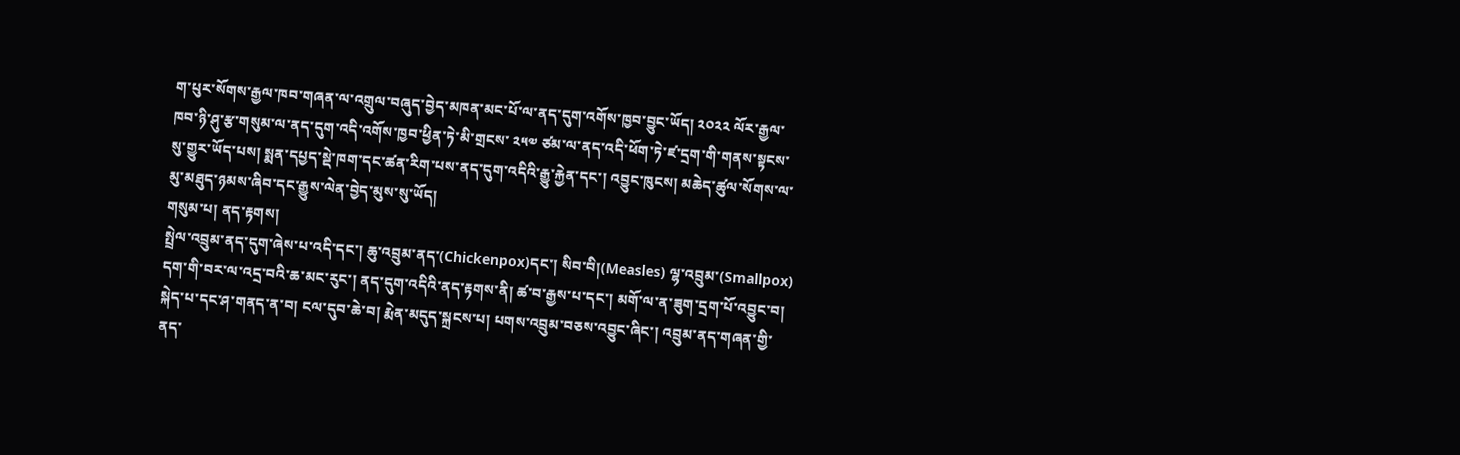ག་པུར་སོགས་རྒྱལ་ཁབ་གཞན་ལ་འགྲུལ་བཞུད་བྱེད་མཁན་མང་པོ་ལ་ནད་དུག་འགོས་ཁྱབ་བྱུང་ཡོད། ༢༠༢༢ ལོར་རྒྱལ་ཁབ་ཉི་ཤུ་རྩ་གསུམ་ལ་ནད་དུག་འདི་འགོས་ཁྱབ་ཕྱིན་ཏེ་མི་གྲངས་ ༢༥༧ ཙམ་ལ་ནད་འདི་ཕོག་ཏེ་ཛ་དྲག་གི་གནས་སྟངས་སུ་གྱུར་ཡོད་པས། སྨན་དཔྱད་སྡེ་ཁག་དང་ཚན་རིག་པས་ནད་དུག་འདིའི་རྒྱུ་རྐྱེན་དང་། འབྱུང་ཁུངས། མཆེད་ཚུལ་སོགས་ལ་མུ་མཐུད་ཉམས་ཞིབ་དང་རྒྱུས་ལེན་བྱེད་མུས་སུ་ཡོད།
གསུམ་པ། ནད་རྟགས།
སྤྲེལ་འབྲུམ་ནད་དུག་ཞེས་པ་འདི་དང་། ཆུ་འབྲུམ་ནད་(Chickenpox)དང་། སིབ་བི།(Measles) ལྷ་འབྲུམ་(Smallpox) དག་གི་བར་ལ་འདྲ་བའི་ཆ་མང་རུང་། ནད་དུག་འདིའི་ནད་རྟགས་ནི། ཚ་བ་རྒྱས་པ་དང་། མགོ་ལ་ན་ཟུག་དྲག་པོ་འབྱུང་བ། སྐེད་པ་དང་ཤ་གནད་ན་བ། ངལ་དུབ་ཆེ་བ། རྨེན་མདུད་སྐྲངས་པ། པགས་འབྲུམ་བཅས་འབྱུང་ཞིང་། འབྲུམ་ནད་གཞན་གྱི་ནད་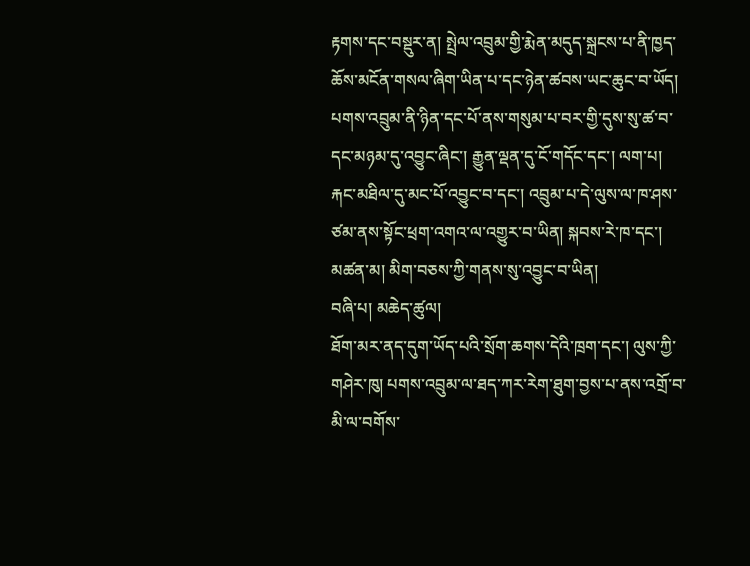རྟགས་དང་བསྡུར་ན། སྤྲེལ་འབྲུམ་གྱི་རྨེན་མདུད་སྐྲངས་པ་ནི་ཁྱད་ཆོས་མངོན་གསལ་ཞིག་ཡིན་པ་དང་ཉེན་ཚབས་ཡང་ཆུང་བ་ཡོད།
པགས་འབྲུམ་ནི་ཉིན་དང་པོ་ནས་གསུམ་པ་བར་གྱི་དུས་སུ་ཚ་བ་དང་མཉམ་དུ་འབྱུང་ཞིང་། རྒྱུན་ལྡན་དུ་ངོ་གདོང་དང་། ལག་པ། རྐང་མཐིལ་དུ་མང་པོ་འབྱུང་བ་དང་། འབྲུམ་པ་དེ་ལུས་ལ་ཁ་ཤས་ཙམ་ནས་སྟོང་ཕྲག་འགའ་ལ་འགྱུར་བ་ཡིན། སྐབས་རེ་ཁ་དང་། མཚན་མ། མིག་བཅས་ཀྱི་གནས་སུ་འབྱུང་བ་ཡིན།
བཞི་པ། མཆེད་ཚུལ།
ཐོག་མར་ནད་དུག་ཡོད་པའི་སྲོག་ཆགས་དེའི་ཁྲག་དང་། ལུས་ཀྱི་གཤེར་ཁུ། པགས་འབྲུམ་ལ་ཐད་ཀར་རེག་ཐུག་བྱས་པ་ནས་འགྲོ་བ་མི་ལ་བགོས་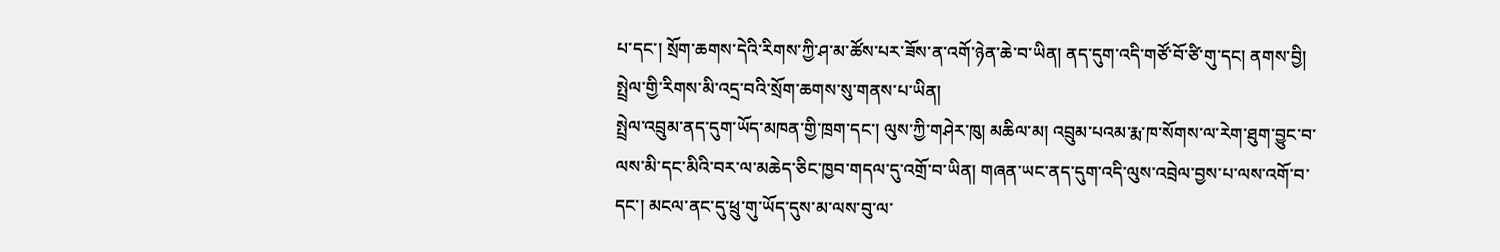པ་དང་། སྲོག་ཆགས་དེའི་རིགས་ཀྱི་ཤ་མ་ཚོས་པར་ཟོས་ན་འགོ་ཉེན་ཆེ་བ་ཡིན། ནད་དུག་འདི་གཙོ་བོ་ཙི་གུ་དང། ནགས་བྱི། སྤྲེལ་གྱི་རིགས་མི་འདྲ་བའི་སྲོག་ཆགས་སུ་གནས་པ་ཡིན།
སྤྲེལ་འབྲུམ་ནད་དུག་ཡོད་མཁན་གྱི་ཁྲག་དང་། ལུས་ཀྱི་གཤེར་ཁུ། མཆིལ་མ། འབྲུམ་པའམ་རྨ་ཁ་སོགས་ལ་རེག་ཐུག་བྱུང་བ་ལས་མི་དང་མིའི་བར་ལ་མཆེད་ཅིང་ཁྱབ་གདལ་དུ་འགྲོ་བ་ཡིན། གཞན་ཡང་ནད་དུག་འདི་ལུས་འབྲེལ་བྱས་པ་ལས་འགོ་བ་དང་། མངལ་ནང་དུ་ཕྲུ་གུ་ཡོད་དུས་མ་ལས་བུ་ལ་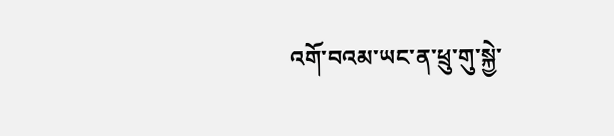འགོ་བའམ་ཡང་ན་ཕྲུ་གུ་སྐྱེ་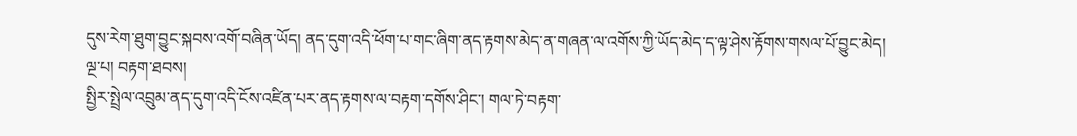དུས་རེག་ཐུག་བྱུང་སྐབས་འགོ་བཞིན་ཡོད། ནད་དུག་འདི་ཕོག་པ་གང་ཞིག་ནད་རྟགས་མེད་ན་གཞན་ལ་འགོས་ཀྱི་ཡོད་མེད་ད་ལྟ་ཤེས་རྟོགས་གསལ་པོ་བྱུང་མེད།
ལྔ་པ། བརྟག་ཐབས།
སྤྱིར་སྤྲེལ་འབྲུམ་ནད་དུག་འདི་ངོས་འཛིན་པར་ནད་རྟགས་ལ་བརྟག་དགོས་ཤིང་། གལ་ཏེ་བརྟག་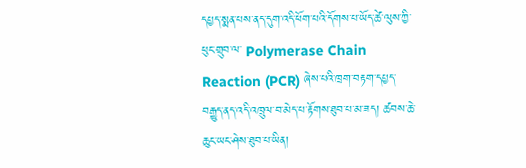དཔྱད་སྨན་པས་ནད་དུག་འདི་ཕོག་པའི་དོགས་པ་ཡོད་ཚེ་ལུས་ཀྱི་ཕུང་གྲུབ་ལ་ Polymerase Chain Reaction (PCR) ཞེས་པའི་ཁྲག་བརྟག་དཔྱད་བརྒྱུད་ནད་འདི་འཁྲུལ་བ་མེད་པ་རྟོགས་ཐུབ་པ་མ་ཟད། ཚབས་ཆེ་ཆུང་ཡང་ཤེས་ཐུབ་པ་ཡིན།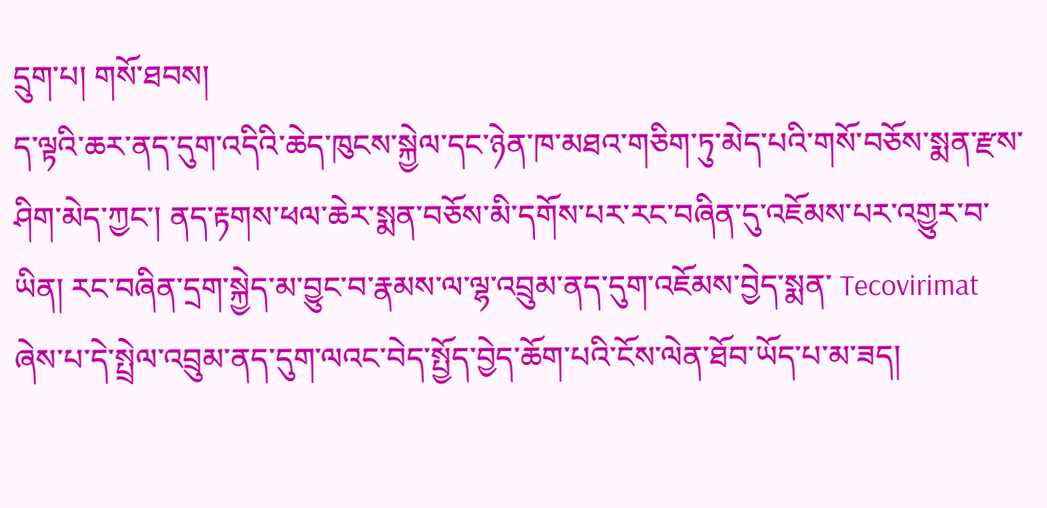དྲུག་པ། གསོ་ཐབས།
ད་ལྟའི་ཆར་ནད་དུག་འདིའི་ཆེད་ཁུངས་སྐྱེལ་དང་ཉེན་ཁ་མཐའ་གཅིག་ཏུ་མེད་པའི་གསོ་བཅོས་སྨན་རྫས་ཤིག་མེད་ཀྱང་། ནད་རྟགས་ཕལ་ཆེར་སྨན་བཅོས་མི་དགོས་པར་རང་བཞིན་དུ་འཇོམས་པར་འགྱུར་བ་ཡིན། རང་བཞིན་དྲག་སྐྱེད་མ་བྱུང་བ་རྣམས་ལ་ལྷ་འབྲུམ་ནད་དུག་འཇོམས་བྱེད་སྨན་ Tecovirimat ཞེས་པ་དེ་སྤྲེལ་འབྲུམ་ནད་དུག་ལའང་བེད་སྤྱོད་བྱེད་ཆོག་པའི་ངོས་ལེན་ཐོབ་ཡོད་པ་མ་ཟད།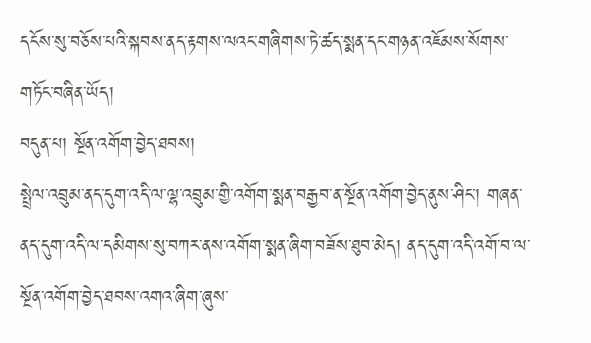དངོས་སུ་བཅོས་པའི་སྐབས་ནད་རྟགས་ལའང་གཞིགས་ཏེ་ཚད་སྨན་དང་གཉན་འཇོམས་སོགས་གཏོང་བཞིན་ཡོད།
བདུན་པ། སྔོན་འགོག་བྱེད་ཐབས།
སྤྲེལ་འབྲུམ་ནད་དུག་འདི་ལ་ལྷ་འབྲུམ་གྱི་འགོག་སྨན་བརྒྱབ་ན་སྔོན་འགོག་བྱེད་ནུས་ཤིང་། གཞན་ནད་དུག་འདི་ལ་དམིགས་སུ་བཀར་ནས་འགོག་སྨན་ཞིག་བཟོས་ཐུབ་མེད། ནད་དུག་འདི་འགོ་བ་ལ་སྔོན་འགོག་བྱེད་ཐབས་འགའ་ཞིག་ཞུས་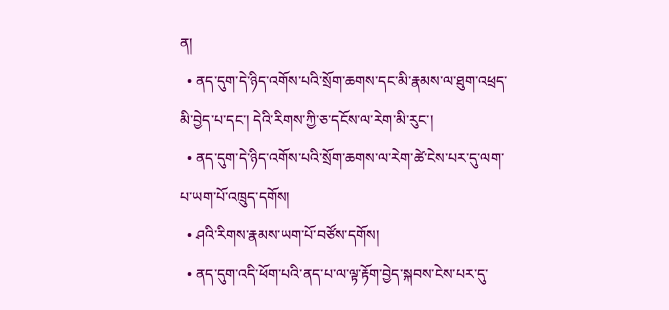ན།
  • ནད་དུག་དེ་ཉིད་འགོས་པའི་སྲོག་ཆགས་དང་མི་རྣམས་ལ་ཐུག་འཕྲད་མི་བྱེད་པ་དང་། དེའི་རིགས་ཀྱི་ཅ་དངོས་ལ་རེག་མི་རུང་།
  • ནད་དུག་དེ་ཉིད་འགོས་པའི་སྲོག་ཆགས་ལ་རེག་ཚེ་ངེས་པར་དུ་ལག་པ་ཡག་པོ་འཁྲུད་དགོས།
  • ཤའི་རིགས་རྣམས་ཡག་པོ་བཙོས་དགོས།
  • ནད་དུག་འདི་ཕོག་པའི་ནད་པ་ལ་ལྟ་རྟོག་བྱེད་སྐབས་ངེས་པར་དུ་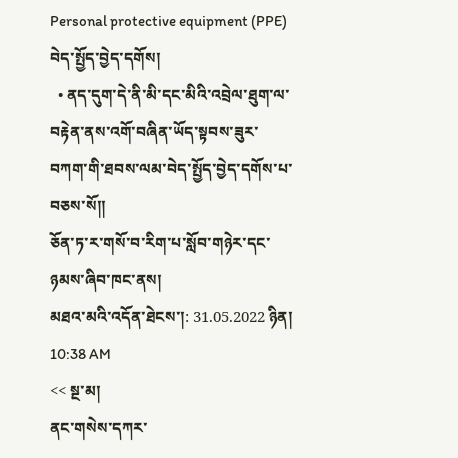Personal protective equipment (PPE) བེད་སྤྱོད་བྱེད་དགོས།
  • ནད་དུག་དེ་ནི་མི་དང་མིའི་འབྲེལ་ཐུག་ལ་བརྟེན་ནས་འགོ་བཞིན་ཡོད་སྟབས་ཟུར་བཀག་གི་ཐབས་ལམ་བེད་སྤྱོད་བྱེད་དགོས་པ་བཅས་སོ།།
ཅོན་ཏ་ར་གསོ་བ་རིག་པ་སློབ་གཉེར་དང་ཉམས་ཞིབ་ཁང་ནས།
མཐའ་མའི་འདོན་ཐེངས་།: 31.05.2022 ཉིན། 10:38 AM
<< སྔ་མ།
ནང་གསེས་དཀར་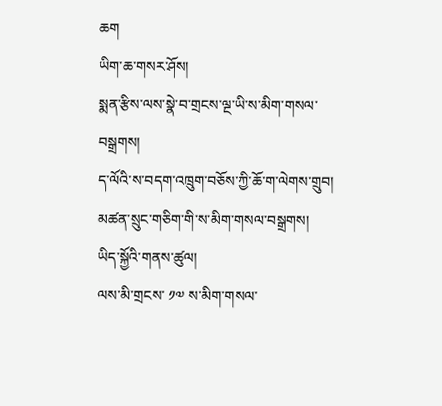ཆག
ཡིག་ཆ་གསར་ཤོས།
སྨན་རྩིས་ལས་སྣེ་བ་གྲངས་ལྔ་ཡི་ས་མིག་གསལ་བསྒྲགས།
ད་ལོའི་ས་བདག་འཁྲུག་བཅོས་ཀྱི་ཆོ་ག་ལེགས་གྲུབ།
མཚན་སྲུང་གཅིག་གི་ས་མིག་གསལ་བསྒྲགས།
ཡིད་སྐྱོའི་གནས་ཚུལ།
ལས་མི་གྲངས་ ༡༧ ས་མིག་གསལ་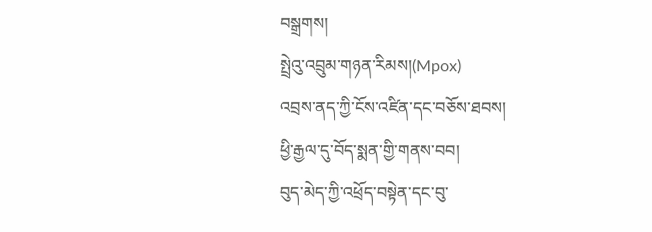བསྒྲགས།
སྤྲེའུ་འབྲུམ་གཉན་རིམས།(Mpox)
འབྲས་ནད་ཀྱི་ངོས་འཛིན་དང་བཅོས་ཐབས།
ཕྱི་རྒྱལ་དུ་བོད་སྨན་གྱི་གནས་བབ།
བུད་མེད་ཀྱི་འཕྲོད་བསྟེན་དང་བུ་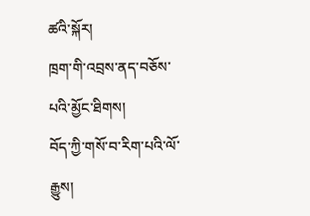ཚའི་སྐོར།
ཁྲག་གི་འབྲས་ནད་བཅོས་པའི་མྱོང་ཐིགས།
བོད་ཀྱི་གསོ་བ་རིག་པའི་ལོ་རྒྱུས།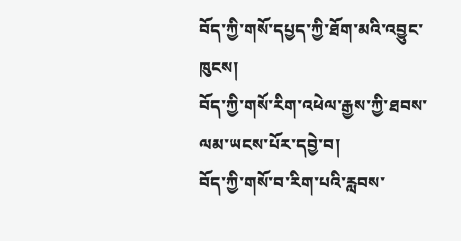བོད་ཀྱི་གསོ་དཔྱད་ཀྱི་ཐོག་མའི་འབྱུང་ཁུངས།
བོད་ཀྱི་གསོ་རིག་འཕེལ་རྒྱས་ཀྱི་ཐབས་ལམ་ཡངས་པོར་དབྱེ་བ།
བོད་ཀྱི་གསོ་བ་རིག་པའི་རླབས་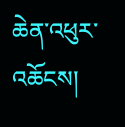ཆེན་འཕུར་འཆོངས།